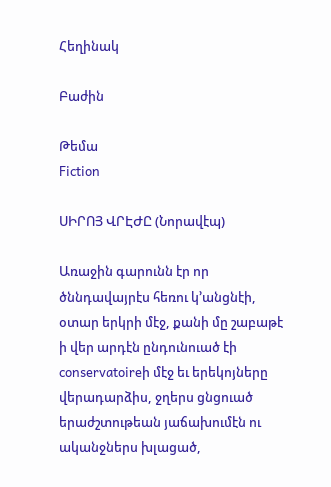Հեղինակ

Բաժին

Թեմա
Fiction

ՍԻՐՈՅ ՎՐԷԺԸ (Նորավէպ)

Առաջին գարունն էր որ ծննդավայրէս հեռու կ՚անցնէի, օտար երկրի մէջ, քանի մը շաբաթէ ի վեր արդէն ընդունուած էի conservatoireի մէջ եւ երեկոյները վերադարձիս, ջղերս ցնցուած երաժշտութեան յաճախումէն ու ականջներս խլացած,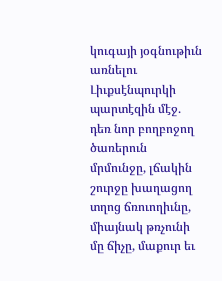կուգայի յօգնութիւն առնելու Լիւքսէնպուրկի պարտէզին մէջ. դեռ նոր բողբոջող ծառերուն մրմունջը, լճակին շուրջը խաղացող տղոց ճռուողիւնը, միայնակ թռչունի մը ճիչը, մաքուր եւ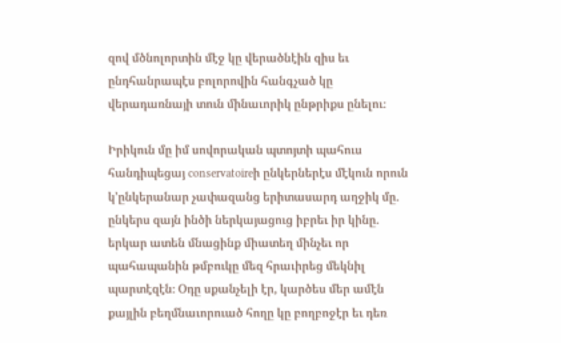զով մծնոլորտին մէջ կը վերածնէին զիս եւ ընդհանրապէս բոլորովին հանգչած կը վերադառնայի տուն մինաւորիկ ընթրիքս ընելու։

Իրիկուն մը իմ սովորական պտոյտի պահուս հանդիպեցայ conservatoireի ընկերներէս մէկուն որուն կ՚ընկերանար չափազանց երիտասարդ աղջիկ մը. ընկերս զայն ինծի ներկայացուց իբրեւ իր կինը. երկար ատեն մնացինք միատեղ մինչեւ որ պահապանին թմբուկը մեզ հրաւիրեց մեկնիլ պարտէզէն։ Օդը սքանչելի էր, կարծես մեր ամէն քայլին բեղմնաւորուած հողը կը բողբոջէր եւ դեռ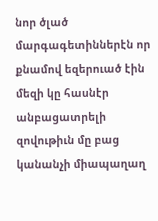նոր ծլած մարգագետիններէն որ քնամով եզերուած էին մեզի կը հասնէր անբացատրելի զովութիւն մը բաց կանանչի միապաղաղ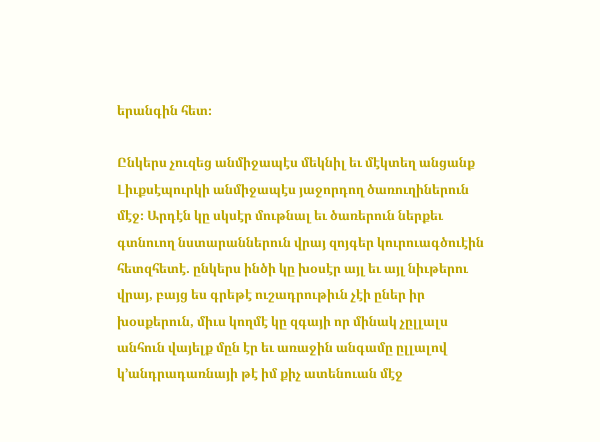երանգին հետ։

Ընկերս չուզեց անմիջապէս մեկնիլ եւ մէկտեղ անցանք Լիւքսէպուրկի անմիջապէս յաջորդող ծառուղիներուն մէջ։ Արդէն կը սկսէր մութնալ եւ ծառերուն ներքեւ գտնուող նստարաններուն վրայ զոյգեր կուրուագծուէին հետզհետէ. ընկերս ինծի կը խօսէր այլ եւ այլ նիւթերու վրայ, բայց ես գրեթէ ուշադրութիւն չէի ըներ իր խօսքերուն, միւս կողմէ կը զգայի որ մինակ չըլլալս անհուն վայելք մըն էր եւ առաջին անգամը ըլլալով կ՚անդրադառնայի թէ իմ քիչ ատենուան մէջ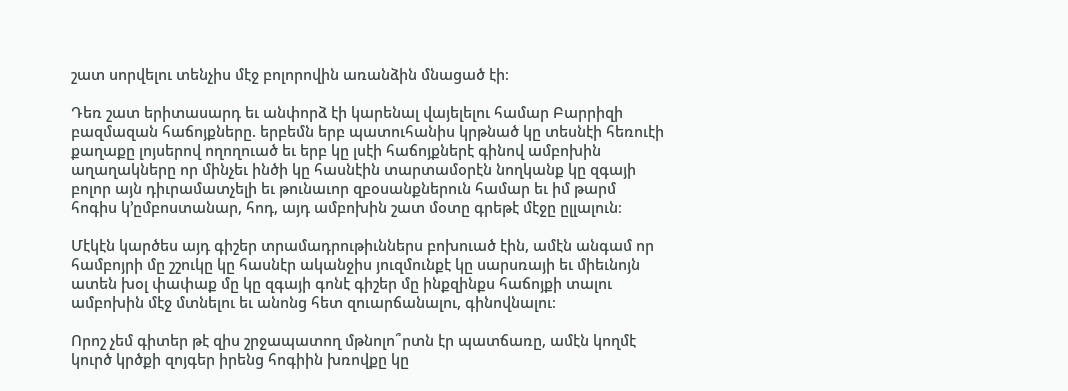շատ սորվելու տենչիս մէջ բոլորովին առանձին մնացած էի։

Դեռ շատ երիտասարդ եւ անփորձ էի կարենալ վայելելու համար Բարրիզի բազմազան հաճոյքները. երբեմն երբ պատուհանիս կրթնած կը տեսնէի հեռուէի քաղաքը լոյսերով ողողուած եւ երբ կը լսէի հաճոյքներէ գինով ամբոխին աղաղակները որ մինչեւ ինծի կը հասնէին տարտամօրէն նողկանք կը զգայի բոլոր այն դիւրամատչելի եւ թունաւոր զբօսանքներուն համար եւ իմ թարմ հոգիս կ՚ըմբոստանար, հոդ, այդ ամբոխին շատ մօտը գրեթէ մէջը ըլլալուն։

Մէկէն կարծես այդ գիշեր տրամադրութիւններս բոխուած էին, ամէն անգամ որ համբոյրի մը շշուկը կը հասնէր ականջիս յուզմունքէ կը սարսռայի եւ միեւնոյն ատեն խօլ փափաք մը կը զգայի գոնէ գիշեր մը ինքզինքս հաճոյքի տալու ամբոխին մէջ մտնելու եւ անոնց հետ զուարճանալու, գինովնալու։

Որոշ չեմ գիտեր թէ զիս շրջապատող մթնոլո՞րտն էր պատճառը, ամէն կողմէ կուրծ կրծքի զոյգեր իրենց հոգիին խռովքը կը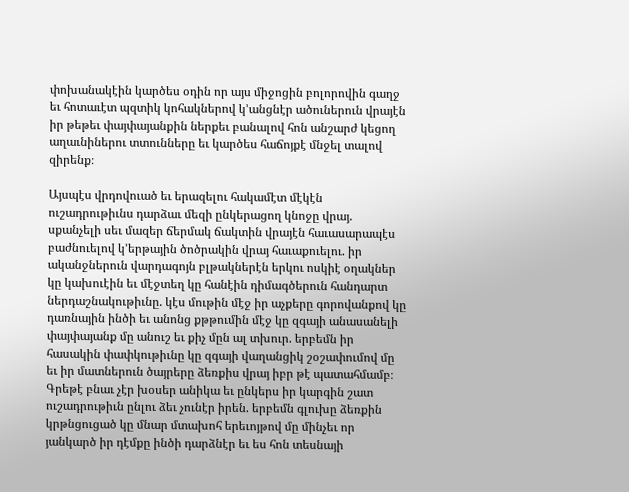փոխանակէին կարծես օդին որ այս միջոցին բոլորովին գաղջ եւ հոտաւէտ պզտիկ կոհակներով կ՚անցնէր ածուներուն վրայէն իր թեթեւ փայփայանքին ներքեւ բանալով հոն անշարժ կեցող աղաւնիներու տտունները եւ կարծես հաճոյքէ մնջել տալով զիրենք։

Այսպէս վրդովուած եւ երազելու հակամէտ մէկէն ուշադրութիւնս դարձաւ մեզի ընկերացող կնոջը վրայ. սքանչելի սեւ մազեր ճերմակ ճակտին վրայէն հաւասարապէս բաժնուելով կ՚երթային ծոծրակին վրայ հաւաքուելու. իր ականջներուն վարդագոյն բլթակներէն երկու ոսկիէ օղակներ կը կախուէին եւ մէջտեղ կը հանէին դիմագծերուն հանդարտ ներդաշնակութիւնը. կէս մութին մէջ իր աչքերը գորովանքով կը դառնային ինծի եւ անոնց քթթումին մէջ կը զգայի անասանելի փայփայանք մը անուշ եւ քիչ մըն ալ տխուր. երբեմն իր հասակին փափկութիւնը կը զգայի վաղանցիկ շօշափումով մը եւ իր մատներուն ծայրերը ձեռքիս վրայ իբր թէ պատահմամբ։ Գրեթէ բնաւ չէր խօսեր անիկա եւ ընկերս իր կարգին շատ ուշադրութիւն ընլու ձեւ չունէր իրեն. երբեմն գլուխը ձեռքին կրթնցուցած կը մնար մտախոհ երեւոյթով մը մինչեւ որ յանկարծ իր դէմքը ինծի դարձնէր եւ ես հոն տեսնայի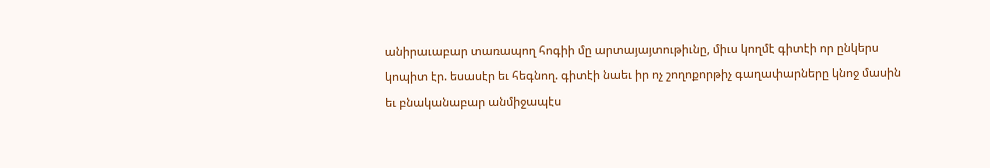անիրաւաբար տառապող հոգիի մը արտայայտութիւնը, միւս կողմէ գիտէի որ ընկերս կոպիտ էր. եսասէր եւ հեգնող. գիտէի նաեւ իր ոչ շողոքորթիչ գաղափարները կնոջ մասին եւ բնականաբար անմիջապէս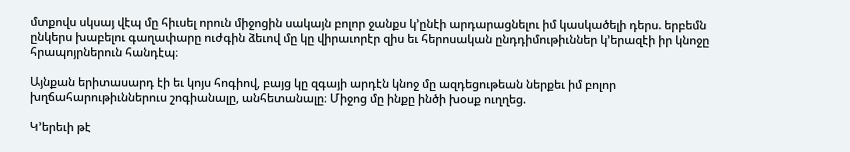մտքովս սկսայ վէպ մը հիւսել որուն միջոցին սակայն բոլոր ջանքս կ՚ընէի արդարացնելու իմ կասկածելի դերս. երբեմն ընկերս խաբելու գաղափարը ուժգին ձեւով մը կը վիրաւորէր զիս եւ հերոսական ընդդիմութիւններ կ՚երազէի իր կնոջը հրապոյրներուն հանդէպ։

Այնքան երիտասարդ էի եւ կոյս հոգիով, բայց կը զգայի արդէն կնոջ մը ազդեցութեան ներքեւ իմ բոլոր խղճահարութիւններուս շոգիանալը, անհետանալը։ Միջոց մը ինքը ինծի խօսք ուղղեց.

Կ՚երեւի թէ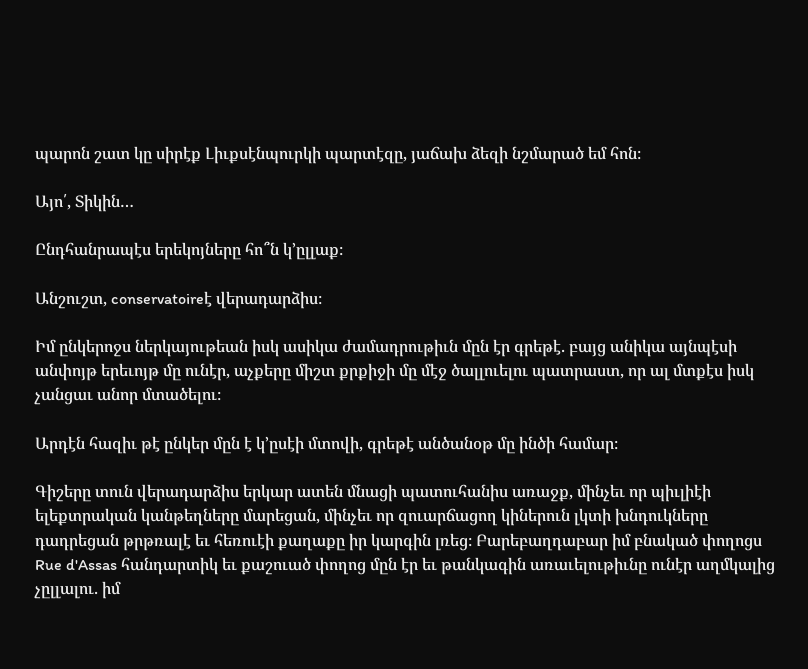պարոն շատ կը սիրէք Լիւքսէնպուրկի պարտէզը, յաճախ ձեզի նշմարած եմ հոն։

Այո՛, Տիկին…

Ընդհանրապէս երեկոյները հո՞ն կ՚ըլլաք։

Անշուշտ, conservatoireէ վերադարձիս։

Իմ ընկերոջս ներկայութեան իսկ ասիկա ժամադրութիւն մըն էր գրեթէ. բայց անիկա այնպէսի անփոյթ երեւոյթ մը ունէր, աչքերը միշտ քրքիջի մը մէջ ծալլուելու պատրաստ, որ ալ մտքէս իսկ չանցաւ անոր մտածելու։

Արդէն հազիւ թէ ընկեր մըն է կ՚ըսէի մտովի, գրեթէ անծանօթ մը ինծի համար։

Գիշերը տուն վերադարձիս երկար ատեն մնացի պատուհանիս առաջք, մինչեւ որ պիւլիէի ելեքտրական կանթեղները մարեցան, մինչեւ որ զուարճացող կիներուն լկտի խնդուկները դադրեցան թրթռալէ եւ հեռուէի քաղաքը իր կարգին լռեց։ Բարեբաղդաբար իմ բնակած փողոցս Rue d'Assas հանդարտիկ եւ քաշուած փողոց մըն էր եւ թանկագին առաւելութիւնը ունէր աղմկալից չըլլալու. իմ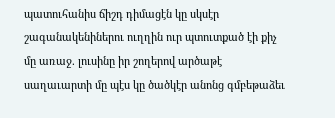պատուհանիս ճիշդ դիմացէն կը սկսէր շագանակենիներու ուղղին ուր պտուտքած էի քիչ մը առաջ. լուսինը իր շողերով արծաթէ սաղաւարտի մը պէս կը ծածկէր անոնց գմբեթաձեւ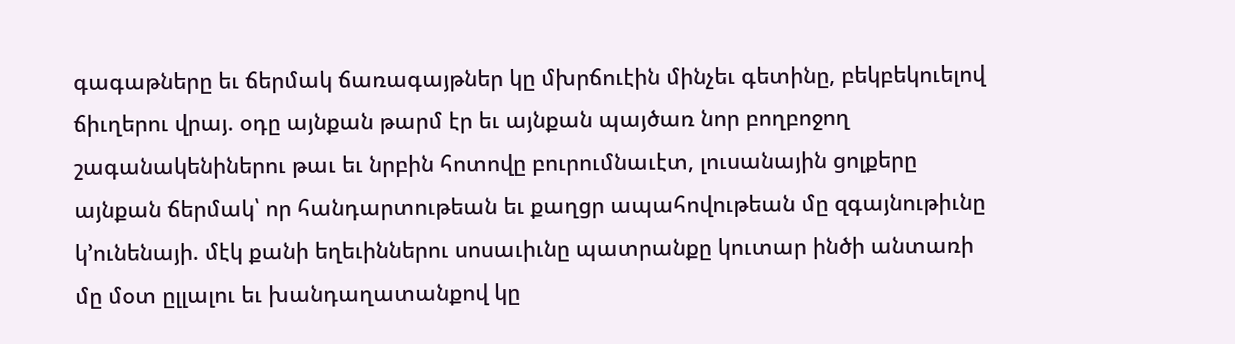գագաթները եւ ճերմակ ճառագայթներ կը մխրճուէին մինչեւ գետինը, բեկբեկուելով ճիւղերու վրայ. օդը այնքան թարմ էր եւ այնքան պայծառ նոր բողբոջող շագանակենիներու թաւ եւ նրբին հոտովը բուրումնաւէտ, լուսանային ցոլքերը այնքան ճերմակ՝ որ հանդարտութեան եւ քաղցր ապահովութեան մը զգայնութիւնը կ՚ունենայի. մէկ քանի եղեւիններու սոսաւիւնը պատրանքը կուտար ինծի անտառի մը մօտ ըլլալու եւ խանդաղատանքով կը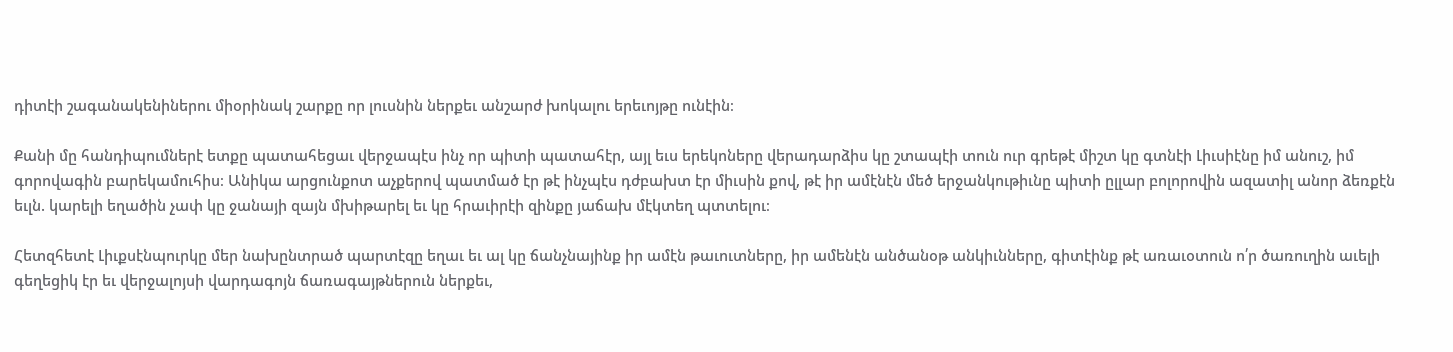դիտէի շագանակենիներու միօրինակ շարքը որ լուսնին ներքեւ անշարժ խոկալու երեւոյթը ունէին։

Քանի մը հանդիպումներէ ետքը պատահեցաւ վերջապէս ինչ որ պիտի պատահէր, այլ եւս երեկոները վերադարձիս կը շտապէի տուն ուր գրեթէ միշտ կը գտնէի Լիւսիէնը իմ անուշ, իմ գորովագին բարեկամուհիս։ Անիկա արցունքոտ աչքերով պատմած էր թէ ինչպէս դժբախտ էր միւսին քով, թէ իր ամէնէն մեծ երջանկութիւնը պիտի ըլլար բոլորովին ազատիլ անոր ձեռքէն եւլն. կարելի եղածին չափ կը ջանայի զայն մխիթարել եւ կը հրաւիրէի զինքը յաճախ մէկտեղ պտտելու։

Հետզհետէ Լիւքսէնպուրկը մեր նախընտրած պարտէզը եղաւ եւ ալ կը ճանչնայինք իր ամէն թաւուտները, իր ամենէն անծանօթ անկիւնները, գիտէինք թէ առաւօտուն ո՛ր ծառուղին աւելի գեղեցիկ էր եւ վերջալոյսի վարդագոյն ճառագայթներուն ներքեւ,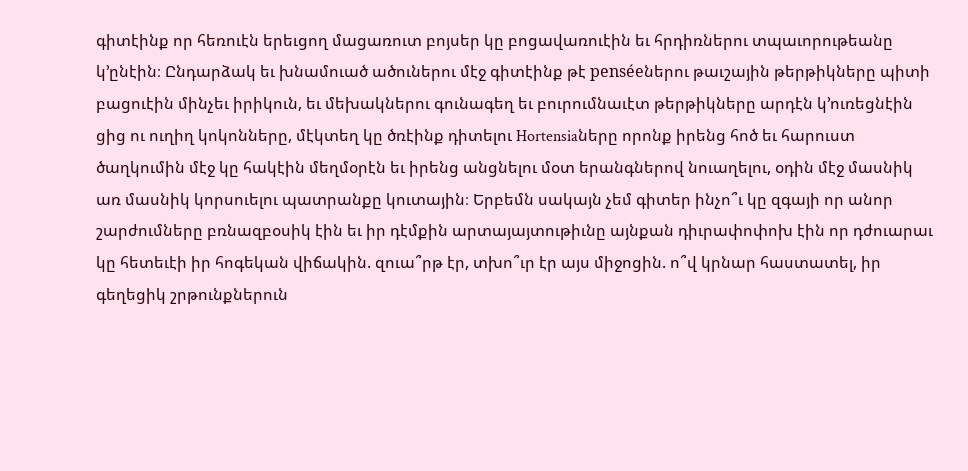գիտէինք որ հեռուէն երեւցող մացառուտ բոյսեր կը բոցավառուէին եւ հրդիռներու տպաւորութեանը կ՚ընէին։ Ընդարձակ եւ խնամուած ածուներու մէջ գիտէինք թէ penséeներու թաւշային թերթիկները պիտի բացուէին մինչեւ իրիկուն, եւ մեխակներու գունագեղ եւ բուրումնաւէտ թերթիկները արդէն կ՚ուռեցնէին ցից ու ուղիղ կոկոնները, մէկտեղ կը ծռէինք դիտելու Hortensiaները որոնք իրենց հոծ եւ հարուստ ծաղկումին մէջ կը հակէին մեղմօրէն եւ իրենց անցնելու մօտ երանգներով նուաղելու, օդին մէջ մասնիկ առ մասնիկ կորսուելու պատրանքը կուտային։ Երբեմն սակայն չեմ գիտեր ինչո՞ւ կը զգայի որ անոր շարժումները բռնազբօսիկ էին եւ իր դէմքին արտայայտութիւնը այնքան դիւրափոփոխ էին որ դժուարաւ կը հետեւէի իր հոգեկան վիճակին. զուա՞րթ էր, տխո՞ւր էր այս միջոցին. ո՞վ կրնար հաստատել, իր գեղեցիկ շրթունքներուն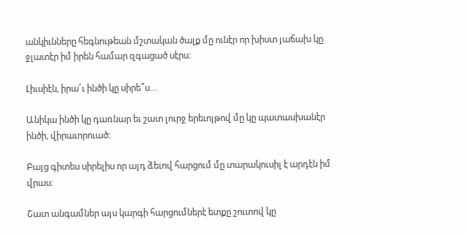անկիւնները հեգնութեան մշտական ծալք մը ունէր որ խիստ յաճախ կը ջլատէր իմ իրեն համար զգացած սէրս։

Լիւսիէն, իրա՜ւ ինծի կը սիրե՞ս…

Անիկա ինծի կը դառնար եւ շատ լուրջ երեւոյթով մը կը պատասխանէր ինծի, վիրաւորուած։

Բայց գիտես սիրելիս որ այդ ձեւով հարցում մը տարակուսիլ է արդէն իմ վրաս։

Շատ անգամներ այս կարգի հարցումներէ ետքը շուտով կը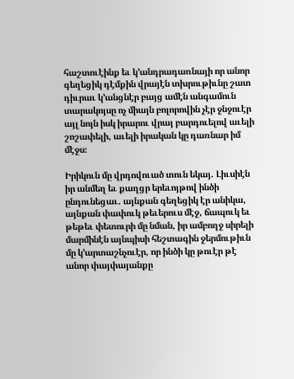հաշտուէինք եւ կ՚անդրադառնայի որ անոր գեղեցիկ դէմքին վրայէն տխրութիւնը շատ դիւրաւ կ՚անցնէր բայց ամէն անգամուն տարակոյսը ոչ միայն բոլորովին չէր ջնջուէր այլ նոյն իսկ իրարու վրայ բարդուելով աւելի շոշափելի, աւելի իրական կը դառնար իմ մէջս։

Իրիկուն մը վրդովուած տուն եկայ. Լիւսիէն իր անմեղ եւ քաղցր երեւոյթով ինծի ընդունեցաւ. այնքան գեղեցիկ էր անիկա, այնքան փափուկ թեւերուս մէջ, ճապուկ եւ թեթեւ փետուրի մը նման, իր ամբողջ սիրելի մարմինէն այնպիսի հեշտագին ջերմութիւն մը կ՚արտաշնչուէր, որ ինծի կը թուէր թէ անոր փայփայանքը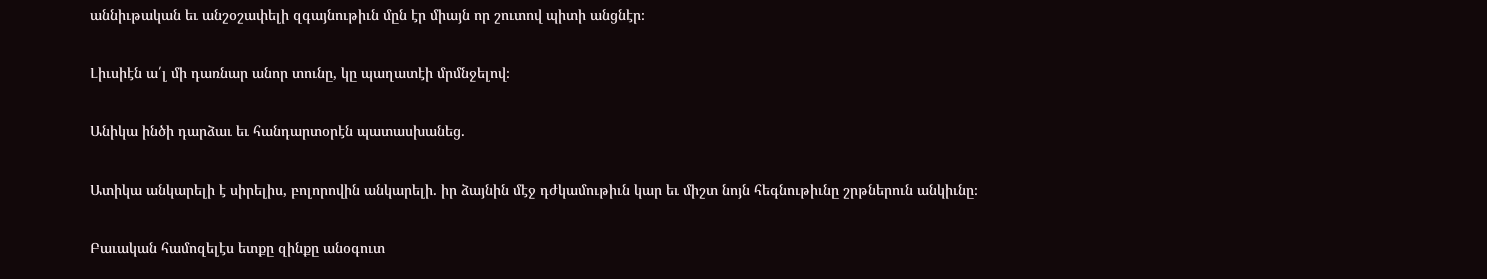աննիւթական եւ անշօշափելի զգայնութիւն մըն էր միայն որ շուտով պիտի անցնէր։

Լիւսիէն ա՛լ մի դառնար անոր տունը, կը պաղատէի մրմնջելով։

Անիկա ինծի դարձաւ եւ հանդարտօրէն պատասխանեց.

Ատիկա անկարելի է սիրելիս, բոլորովին անկարելի. իր ձայնին մէջ դժկամութիւն կար եւ միշտ նոյն հեգնութիւնը շրթներուն անկիւնը։

Բաւական համոզելէս ետքը զինքը անօգուտ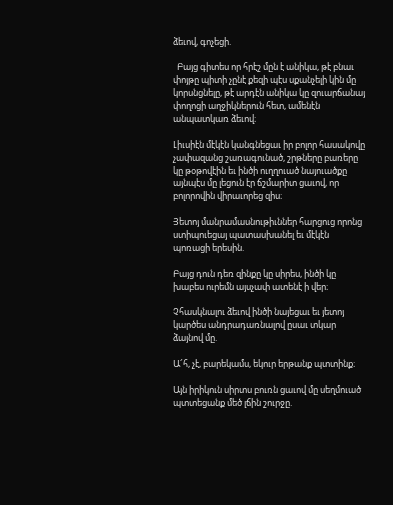ձեւով, գոչեցի.

  Բայց գիտես որ հրէշ մըն է անիկա, թէ բնաւ փոյթը պիտի չընէ քեզի պէս սքանչելի կին մը կորսնցնելը, թէ արդէն անիկա կը զուարճանայ փողոցի աղջիկներուն հետ, ամենէն անպատկառ ձեւով։

Լիւսիէն մէկէն կանգնեցաւ իր բոլոր հասակովը չափազանց շառագունած, շրթները բառերը կը թօթովէին եւ ինծի ուղղուած նայուածքը այնպէս մը լեցուն էր ճշմարիտ ցաւով, որ բոլորովին վիրաւորեց զիս։

Յետոյ մանրամասնութիւններ հարցուց որոնց ստիպուեցայ պատասխանել եւ մէկէն պոռացի երեսին.

Բայց դուն դեռ զինքը կը սիրես, ինծի կը խաբես ուրեմն այսչափ ատենէ ի վեր։

Չհասկնալու ձեւով ինծի նայեցաւ եւ յետոյ կարծես անդրադառնալով ըսաւ տկար ձայնով մը.

Ա՜հ, չէ, բարեկամս, եկուր երթանք պտտինք։

Այն իրիկուն սիրտս բուռն ցաւով մը սեղմուած պտտեցանք մեծ լճին շուրջը.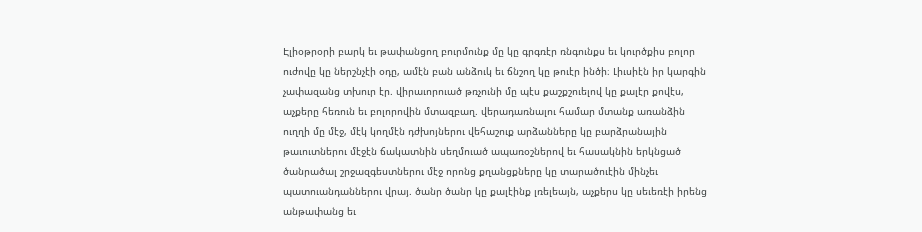Էլիօթրօրի բարկ եւ թափանցող բուրմունք մը կը գրգռէր ռնգունքս եւ կուրծքիս բոլոր ուժովը կը ներշնչէի օդը, ամէն բան անձուկ եւ ճնշող կը թուէր ինծի։ Լիւսիէն իր կարգին չափազանց տխուր էր. վիրաւորուած թռչունի մը պէս քաշքշուելով կը քալէր քովէս, աչքերը հեռուն եւ բոլորովին մտազբաղ. վերադառնալու համար մտանք առանձին ուղղի մը մէջ, մէկ կողմէն դժխոյներու վեհաշուք արձանները կը բարձրանային թաւուտներու մէջէն ճակատնին սեղմուած ապառօշներով եւ հասակնին երկնցած ծանրածալ շրջազգեստներու մէջ որոնց քղանցքները կը տարածուէին մինչեւ պատուանդաններու վրայ. ծանր ծանր կը քալէինք լռելեայն, աչքերս կը սեւեռէի իրենց անթափանց եւ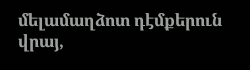մելամաղձոտ դէմքերուն վրայ,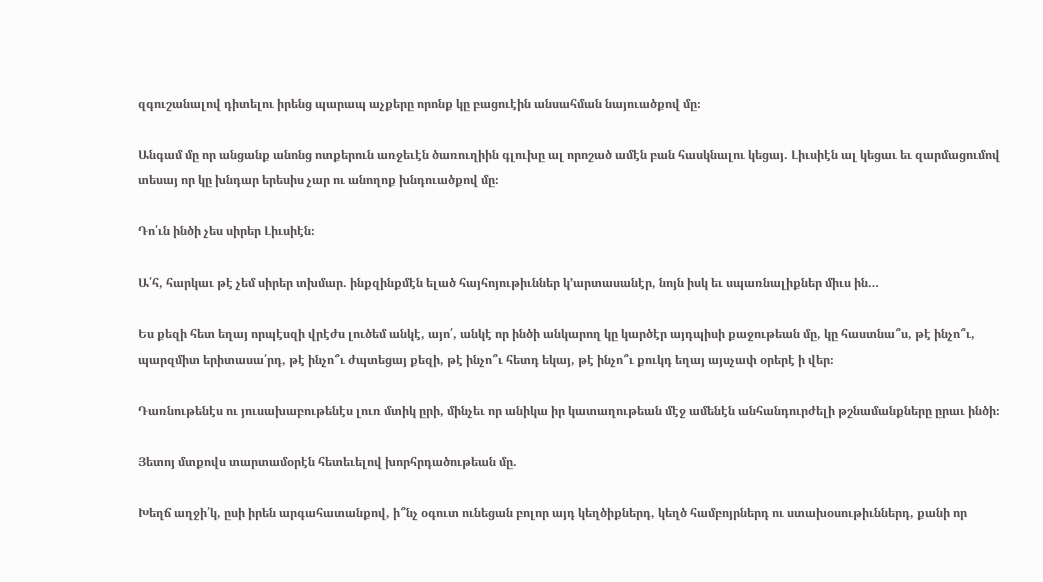զգուշանալով դիտելու իրենց պարապ աչքերը որոնք կը բացուէին անսահման նայուածքով մը։

Անգամ մը որ անցանք անոնց ոտքերուն առջեւէն ծառուղիին գլուխը ալ որոշած ամէն բան հասկնալու կեցայ. Լիւսիէն ալ կեցաւ եւ զարմացումով տեսայ որ կը խնդար երեսիս չար ու անողոք խնդուածքով մը։

Դո՛ւն ինծի չես սիրեր Լիւսիէն։

Ա՛հ, հարկաւ թէ չեմ սիրեր տխմար. ինքզինքմէն ելած հայհոյութիւններ կ՚արտասանէր, նոյն իսկ եւ սպառնալիքներ միւս ին…

Ես քեզի հետ եղայ որպէսզի վրէժս լուծեմ անկէ, այո՛, անկէ որ ինծի անկարող կը կարծէր այդպիսի քաջութեան մը, կը հաստնա՞ս, թէ ինչո՞ւ, պարզմիտ երիտասա՛րդ, թէ ինչո՞ւ ժպտեցայ քեզի, թէ ինչո՞ւ հետդ եկայ, թէ ինչո՞ւ քուկդ եղայ այսչափ օրերէ ի վեր։

Դառնութենէս ու յուսախաբութենէս լուռ մտիկ ըրի, մինչեւ որ անիկա իր կատաղութեան մէջ ամենէն անհանդուրժելի թշնամանքները ըրաւ ինծի։

Յետոյ մտքովս տարտամօրէն հետեւելով խորհրդածութեան մը.

Խեղճ աղջի՛կ, ըսի իրեն արգահատանքով, ի՞նչ օգուտ ունեցան բոլոր այդ կեղծիքներդ, կեղծ համբոյրներդ ու ստախօսութիւններդ, քանի որ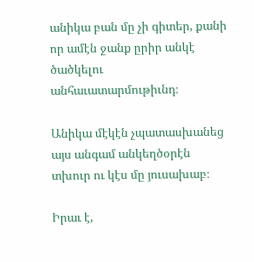անիկա բան մը չի գիտեր, քանի որ ամէն ջանք ըրիր անկէ ծածկելու անհաւատարմութիւնդ։

Անիկա մէկէն չպատասխանեց այս անգամ անկեղծօրէն տխուր ու կէս մը յուսախաբ։

Իրաւ է,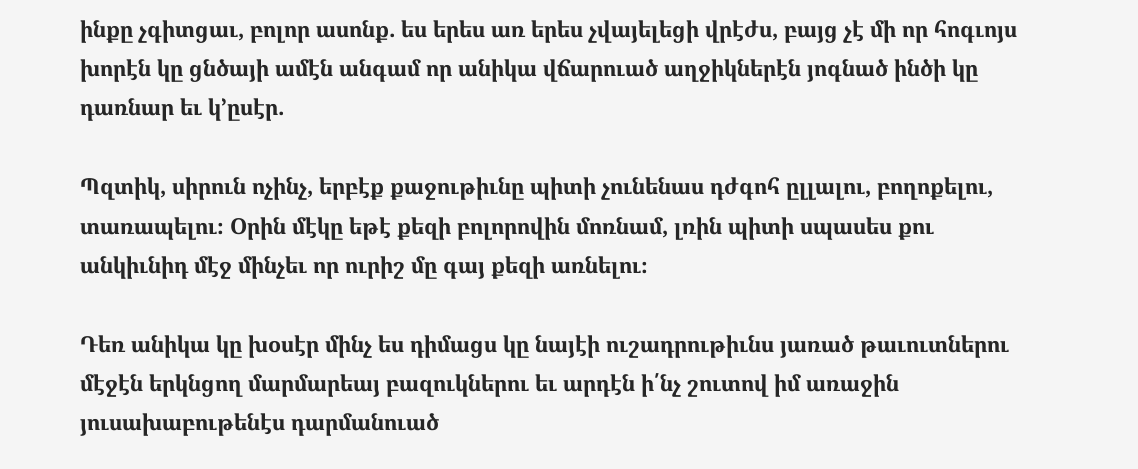ինքը չգիտցաւ, բոլոր ասոնք. ես երես առ երես չվայելեցի վրէժս, բայց չէ մի որ հոգւոյս խորէն կը ցնծայի ամէն անգամ որ անիկա վճարուած աղջիկներէն յոգնած ինծի կը դառնար եւ կ՚ըսէր.

Պզտիկ, սիրուն ոչինչ, երբէք քաջութիւնը պիտի չունենաս դժգոհ ըլլալու, բողոքելու, տառապելու։ Օրին մէկը եթէ քեզի բոլորովին մոռնամ, լռին պիտի սպասես քու անկիւնիդ մէջ մինչեւ որ ուրիշ մը գայ քեզի առնելու։

Դեռ անիկա կը խօսէր մինչ ես դիմացս կը նայէի ուշադրութիւնս յառած թաւուտներու մէջէն երկնցող մարմարեայ բազուկներու եւ արդէն ի՛նչ շուտով իմ առաջին յուսախաբութենէս դարմանուած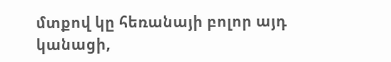մտքով կը հեռանայի բոլոր այդ կանացի,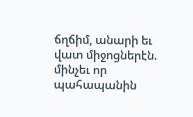ճղճիմ, անարի եւ վատ միջոցներէն. մինչեւ որ պահապանին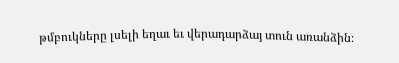թմբուկները լսելի եղաւ եւ վերադարձայ տուն առանձին։